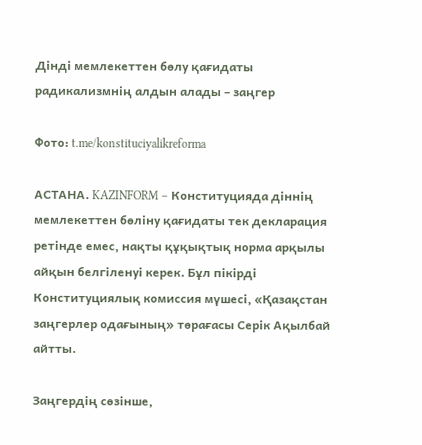Дінді мемлекеттен бөлу қағидаты радикализмнің алдын алады – заңгер

Фото: t.me/konstituciyalikreforma

АСТАНА. KAZINFORM – Конституцияда діннің мемлекеттен бөліну қағидаты тек декларация ретінде емес, нақты құқықтық норма арқылы айқын белгіленуі керек. Бұл пікірді Конституциялық комиссия мүшесі, «Қазақстан заңгерлер одағының» төрағасы Серік Ақылбай айтты.

Заңгердің сөзінше,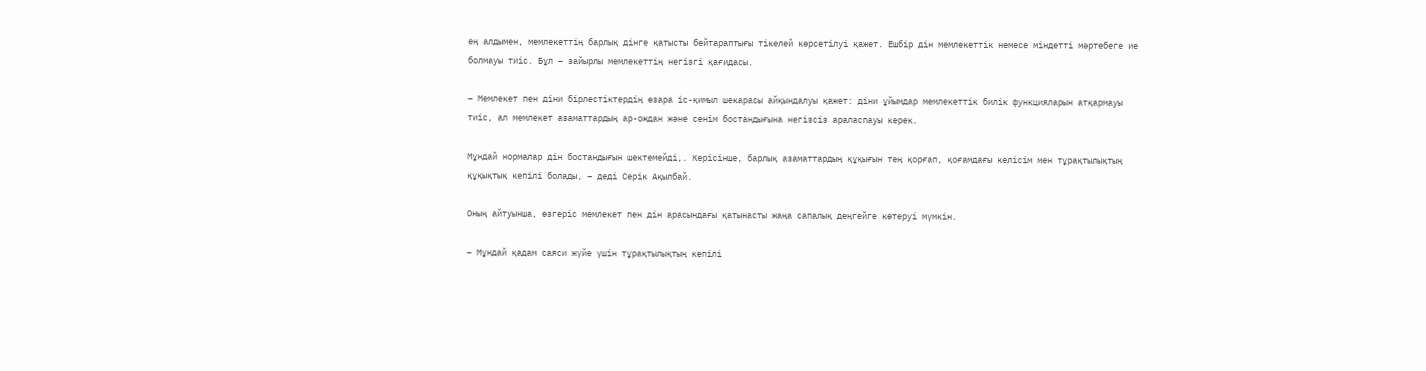ең алдымен, мемлекеттің барлық дінге қатысты бейтараптығы тікелей көрсетілуі қажет. Ешбір дін мемлекеттік немесе міндетті мәртебеге ие болмауы тиіс. Бұл – зайырлы мемлекеттің негізгі қағидасы.

– Мемлекет пен діни бірлестіктердің өзара іс-қимыл шекарасы айқындалуы қажет: діни ұйымдар мемлекеттік билік функцияларын атқармауы тиіс, ал мемлекет азаматтардың ар-ождан және сенім бостандығына негізсіз араласпауы керек.

Мұндай нормалар дін бостандығын шектемейді,. Керісінше, барлық азаматтардың құқығын тең қорғап, қоғамдағы келісім мен тұрақтылықтың құқықтық кепілі болады, – деді Серік Ақылбай.

Оның айтуынша, өзгеріс мемлекет пен дін арасындағы қатынасты жаңа сапалық деңгейге көтеруі мүмкін.

– Мұндай қадам саяси жүйе үшін тұрақтылықтың кепілі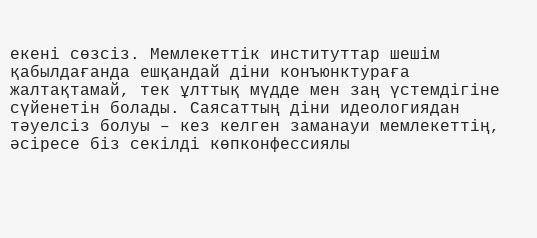екені сөзсіз. Мемлекеттік институттар шешім қабылдағанда ешқандай діни конъюнктураға жалтақтамай, тек ұлттық мүдде мен заң үстемдігіне сүйенетін болады. Саясаттың діни идеологиядан тәуелсіз болуы – кез келген заманауи мемлекеттің, әсіресе біз секілді көпконфессиялы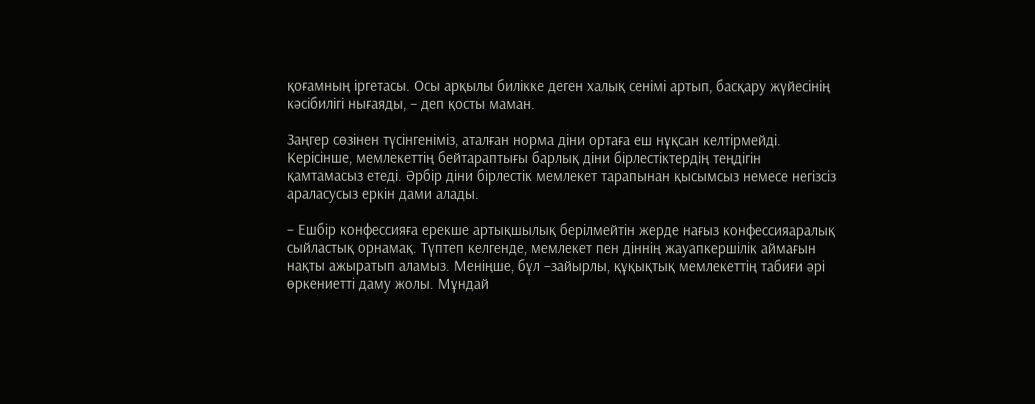қоғамның іргетасы. Осы арқылы билікке деген халық сенімі артып, басқару жүйесінің кәсібилігі нығаяды, – деп қосты маман.

Заңгер сөзінен түсінгеніміз, аталған норма діни ортаға еш нұқсан келтірмейді. Керісінше, мемлекеттің бейтараптығы барлық діни бірлестіктердің теңдігін қамтамасыз етеді. Әрбір діни бірлестік мемлекет тарапынан қысымсыз немесе негізсіз араласусыз еркін дами алады.

– Ешбір конфессияға ерекше артықшылық берілмейтін жерде нағыз конфессияаралық сыйластық орнамақ. Түптеп келгенде, мемлекет пен діннің жауапкершілік аймағын нақты ажыратып аламыз. Меніңше, бұл –зайырлы, құқықтық мемлекеттің табиғи әрі өркениетті даму жолы. Мұндай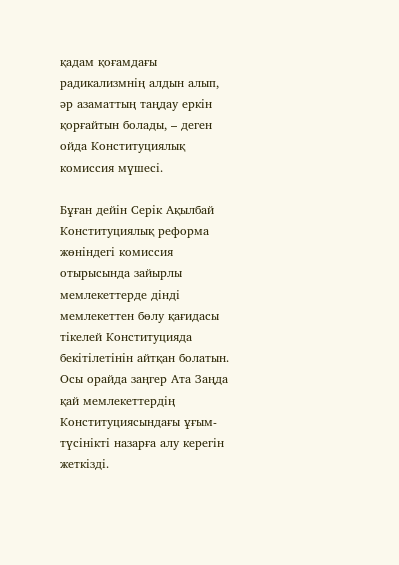қадам қоғамдағы радикализмнің алдын алып, әр азаматтың таңдау еркін қорғайтын болады, – деген ойда Конституциялық комиссия мүшесі.

Бұған дейін Серік Ақылбай Конституциялық реформа жөніндегі комиссия отырысында зайырлы мемлекеттерде дінді мемлекеттен бөлу қағидасы тікелей Конституцияда бекітілетінін айтқан болатын. Осы орайда заңгер Ата Заңда қай мемлекеттердің Конституциясындағы ұғым-түсінікті назарға алу керегін жеткізді.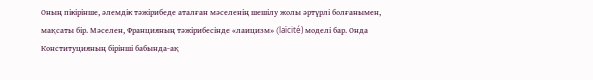Оның пікірінше, әлемдік тәжірибеде аталған мәселенің шешілу жолы әртүрлі болғанымен, мақсаты бір. Мәселен, Францияның тәжірибесінде «лаицизм» (laïcité) моделі бар. Онда Конституцияның бірінші бабында-ақ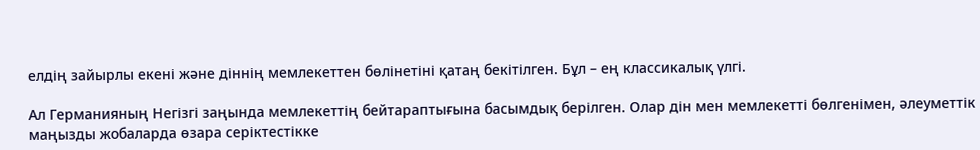елдің зайырлы екені және діннің мемлекеттен бөлінетіні қатаң бекітілген. Бұл – ең классикалық үлгі.

Ал Германияның Негізгі заңында мемлекеттің бейтараптығына басымдық берілген. Олар дін мен мемлекетті бөлгенімен, әлеуметтік маңызды жобаларда өзара серіктестікке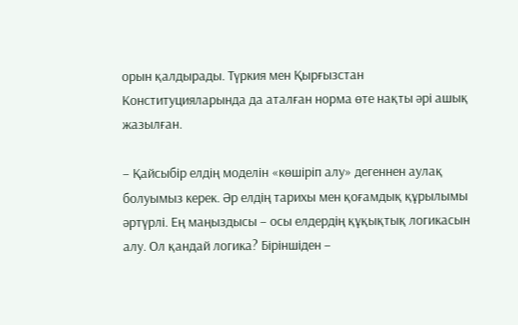орын қалдырады. Түркия мен Қырғызстан Конституцияларында да аталған норма өте нақты әрі ашық жазылған.

– Қайсыбір елдің моделін «көшіріп алу» дегеннен аулақ болуымыз керек. Әр елдің тарихы мен қоғамдық құрылымы әртүрлі. Ең маңыздысы – осы елдердің құқықтық логикасын алу. Ол қандай логика? Біріншіден –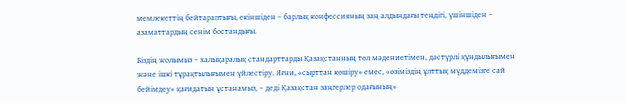мемлекеттің бейтараптығы, екіншіден – барлық конфессияның заң алдындағы теңдігі, үшіншіден – азаматтардың сенім бостандығы.

Біздің жолымыз – халықаралық стандарттарды Қазақстанның төл мәдениетімен, дәстүрлі құндылығымен және ішкі тұрақтылығымен үйлестіру. Яғни, «сырттан көшіру» емес, «өзіміздің ұлттық мүддемізге сай бейімдеу» қағидатын ұстанамыз, – деді Қазақстан заңгерлер одағының»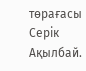төрағасы Серік Ақылбай.